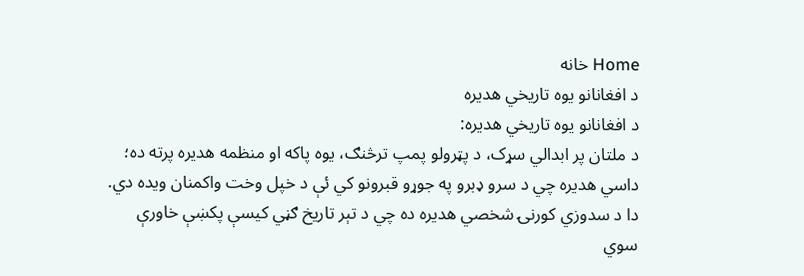Home خانه
د افغانانو یوه تاریخي هدیره
د افغانانو یوه تاریخي هدیره:
د ملتان پر ابدالي سړک، د پټرولو پمپ ترڅنګ، یوه پاکه او منظمه هدیره پرته ده؛ داسي هدیره چي د سرو ډبرو په جوړو قبرونو کي ئې د خپل وخت واکمنان ویده دي. دا د سدوزي کورنۍ شخصي هدیره ده چي د تېر تاریخ ګڼي کیسې پکښې خاورې سوي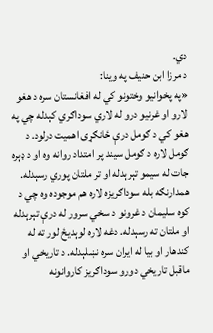دي.
د مرزا ابن حنیف په وینا:
«په پخوانیو وختونو کي له افغانستان سره د هغو لارو او غرنیو درو له لاري سوداګري کېدله چي په هغو کي د ګومل درې ځانګړی اهمیت درلود. د ګومل لاره د ګومل سیند پر امتداد روانه وه او د ډېره جات له سیمو تېرېدله او تر ملتان پوري رسېدله. همدارنګه بله سوداګریزه لاره هم موجوده وه چي د کوه سلیمان د غرونو د سخي سرور له درې تېرېدله او ملتان ته رسېدله. دغه لاره لوېدیځ لور ته له کندهار او بیا له ایران سره نښلېدله. د تاریخي او ماقبل تاریخي دورو سوداګریز کاروانونه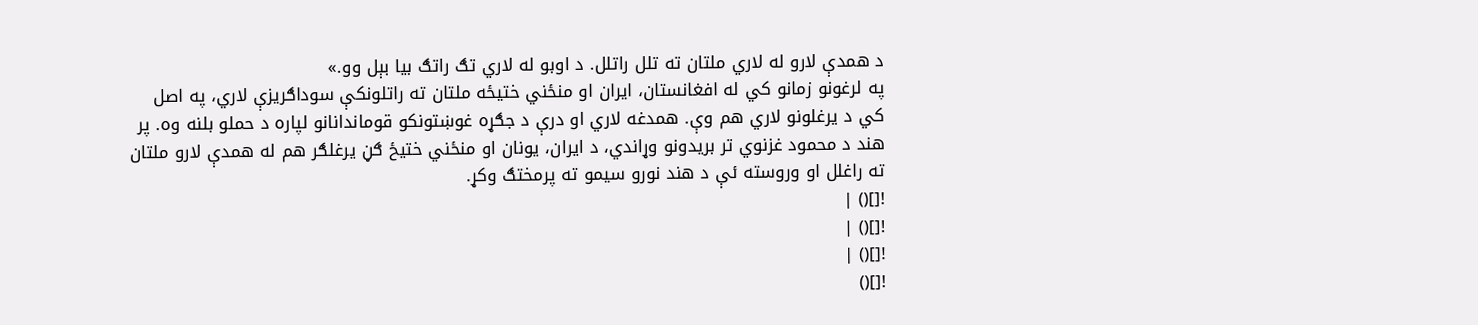د همدې لارو له لاري ملتان ته تلل راتلل. د اوبو له لاري تګ راتګ بیا بېل وو.»
په لرغونو زمانو کي له افغانستان، ایران او منځني ختیځه ملتان ته راتلونکې سوداګریزې لاري، په اصل کي د یرغلونو لاري هم وې. همدغه لاري او درې د جګړه غوښتونکو قوماندانانو لپاره د حملو بلنه وه. پر هند د محمود غزنوي تر بریدونو وړاندي، د ایران، یونان او منځني ختیځ ګڼ یرغلګر هم له همدې لارو ملتان ته راغلل او وروسته ئې د هند نورو سیمو ته پرمختګ وکړ.
![]() |
![]() |
![]() |
![]()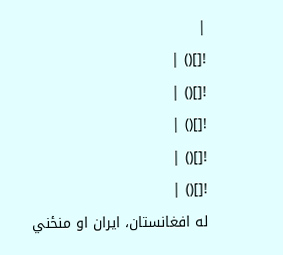|
![]() |
![]() |
![]() |
![]() |
![]() |
له افغانستان، ایران او منځني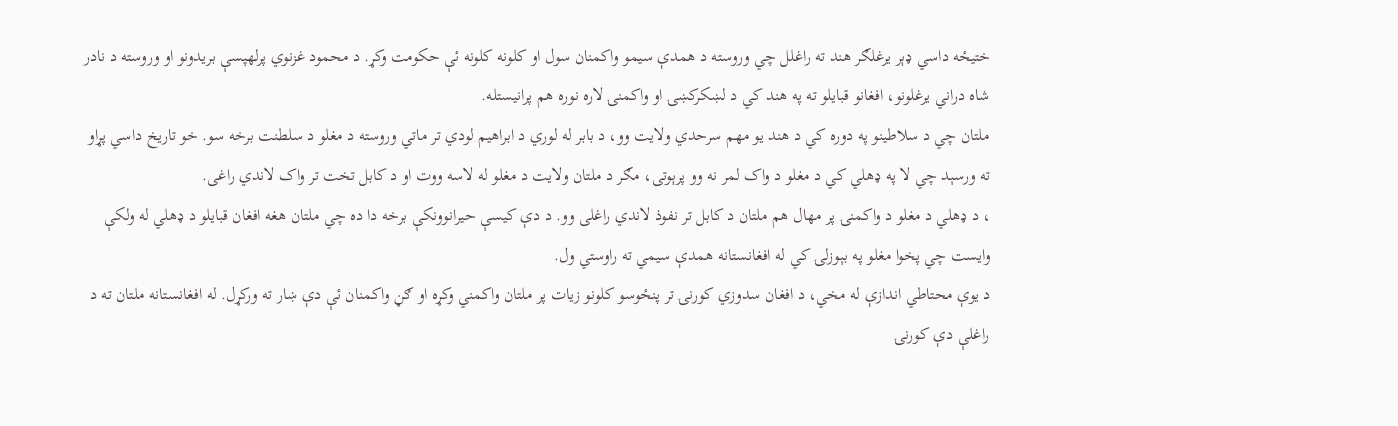ختیځه داسي ډېر یرغلګر هند ته راغلل چي وروسته د همدې سیمو واکمنان سول او کلونه کلونه ئې حکومت وکړ. د محمود غزنوي پرلهپسې بریدونو او وروسته د نادر شاه دراني یرغلونو، افغانو قبایلو ته په هند کي د لښکرکښۍ او واکمنۍ لاره نوره هم پرانیستله.
ملتان چي د سلاطینو په دوره کي د هند یو مهم سرحدي ولایت وو، د بابر له لوري د ابراهیم لودي تر ماتي وروسته د مغلو د سلطنت برخه سو. خو تاریخ داسي پړاو ته ورسېد چي لا په ډهلي کي د مغلو د واک لمر نه وو پرېوتی، مګر د ملتان ولایت د مغلو له لاسه ووت او د کابل تخت تر واک لاندي راغی.
، د ډهلي د مغلو د واکمنۍ پر مهال هم ملتان د کابل تر نفوذ لاندي راغلی وو. د دې کیسې حیرانوونکې برخه دا ده چي ملتان هغه افغان قبایلو د ډهلي له ولکې وایست چي پخوا مغلو په بېوزلۍ کي له افغانستانه همدې سیمي ته راوستي ول.
د یوې محتاطي اندازې له مخي، د افغان سدوزي کورنۍ تر پنځوسو کلونو زیات پر ملتان واکمني وکړه او ګڼ واکمنان ئې دې ښار ته ورکړل. له افغانستانه ملتان ته د راغلې دې کورنۍ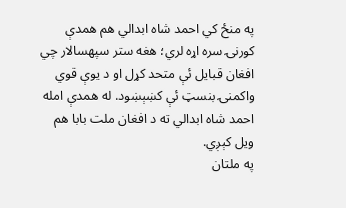په منځ کي احمد شاه ابدالي هم همدې کورنۍ سره اړه لري؛ هغه ستر سپهسالار چي افغان قبایل ئې متحد کړل او د یوې قوي واکمنۍ بنسټ ئې کښېښود. له همدې امله احمد شاه ابدالي ته د افغان ملت بابا هم ویل کېږي.
په ملتان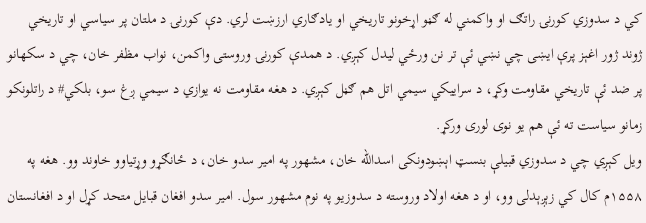کي د سدوزي کورنۍ راتګ او واکمني له ګڼو اړخونو تاریخي او یادګاري ارزښت لري. دې کورنۍ د ملتان پر سیاسي او تاریخي ژوند ژور اغېز پرې ایښی چي نښي ئې تر نن ورځي لیدل کېږي. د همدې کورنۍ وروستی واکمن، نواب مظفر خان، چي د سکهانو پر ضد ئې تاریخي مقاومت وکړ، د سراییکي سیمي اتل هم ګڼل کېږي. د هغه مقاومت نه یوازي د سیمي ږغ سو، بلکي# د راتلونکو زمانو سیاست ته ئې هم یو نوی لوری ورکړ.
ویل کېږي چي د سدوزي قبیلې بنسټ اېښودونکی اسدالله خان، مشهور په امیر سدو خان، د ځانګړو وړتیاوو خاوند وو. هغه په ۱۵۵۸م کال کي زېږېدلی وو، او د هغه اولاد وروسته د سدوزیو په نوم مشهور سول. امیر سدو افغان قبایل متحد کړل او د افغانستان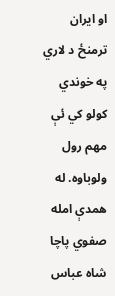او ایران ترمنځ د لاري په خوندي کولو کي ئې مهم رول ولوباوه. له همدې امله صفوي پاچا شاه عباس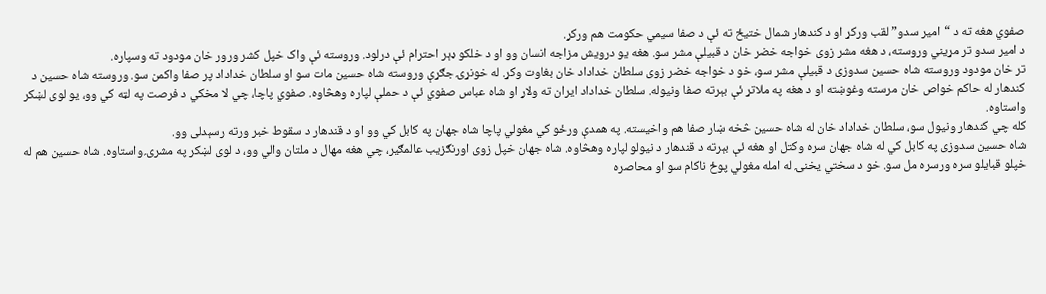صفوي هغه ته د “امیر سدو” لقب ورکړ او د کندهار شمال ختیځ ته ئې د صفا سیمي حکومت هم ورکړ.
د امیر سدو تر مړیني وروسته، د هغه مشر زوی خواجه خضر خان د قبیلې مشر سو. هغه یو درویش مزاجه انسان وو او د خلکو ډېر احترام ئې درلود. وروسته ئې واک خپل کشر ورور خان مودود ته وسپاره.
تر خان مودود وروسته شاه حسین سدوزی د قبیلې مشر سو، خو د خواجه خضر زوی سلطان خداداد خان بغاوت وکړ. له خونړۍ جګړې وروسته شاه حسین مات سو او سلطان خداداد پر صفا واکمن سو. وروسته شاه حسین د کندهار له حاکم خواص خان مرسته وغوښته او د هغه په ملاتړ ئې بېرته صفا ونیوله. سلطان خداداد ایران ته ولاړ او شاه عباس صفوي ئې د حملې لپاره وهڅاوه. صفوي پاچا، چي لا مخکي د فرصت په لټه کي وو، یو لوی لښکر واستاوه.
کله چي کندهار ونیول سو، سلطان خداداد خان له شاه حسین څخه ښار صفا هم واخیسته. په همدې ورځو کي مغولي پاچا شاه جهان په کابل کي وو او د قندهار د سقوط خبر ورته رسېدلی وو.
شاه حسین سدوزی په کابل کي له شاه جهان سره وکتل او هغه ئې بېرته د قندهار د نیولو لپاره وهڅاوه. شاه جهان خپل زوی اورنګزیب عالمګیر، چي هغه مهال د ملتان والي وو، د لوی لښکر په مشرۍ واستاوه. شاه حسین هم له خپلو قبایلو سره ورسره مل سو. خو د سختي یخنۍ له امله مغولي پوځ ناکام سو او محاصره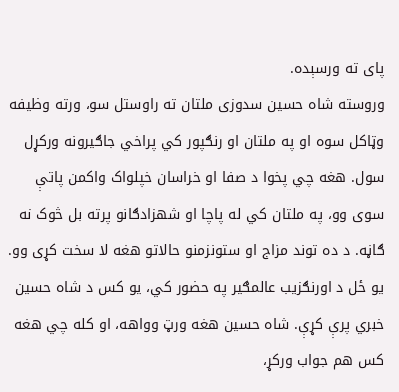پای ته ورسېده.
وروسته شاه حسین سدوزی ملتان ته راوستل سو، ورته وظیفه وټاکل سوه او په ملتان او رنګپور کي پراخي جاګیرونه ورکړل سول. هغه چي پخوا د صفا او خراسان خپلواک واکمن پاتې سوی وو، په ملتان کي له پاچا او شهزادګانو پرته بل څوک نه ګاڼه. د ده توند مزاج او ستونزمنو حالاتو هغه لا سخت کړی وو.
یو ځل د اورنګزیب عالمګیر په حضور کي، یو کس د شاه حسین خبري پرې کړې. شاه حسین هغه ورټ وواهه، او کله چي هغه کس هم جواب ورکړ،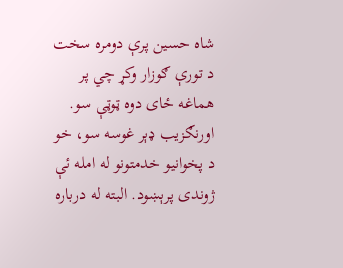شاه حسین پرې دومره سخت د تورې ګوزار وکړ چي پر هماغه ځای دوه ټوټې سو. اورنګزیب ډېر غوسه سو، خو د پخوانیو خدمتونو له امله ئې ژوندی پرېښود. البته له درباره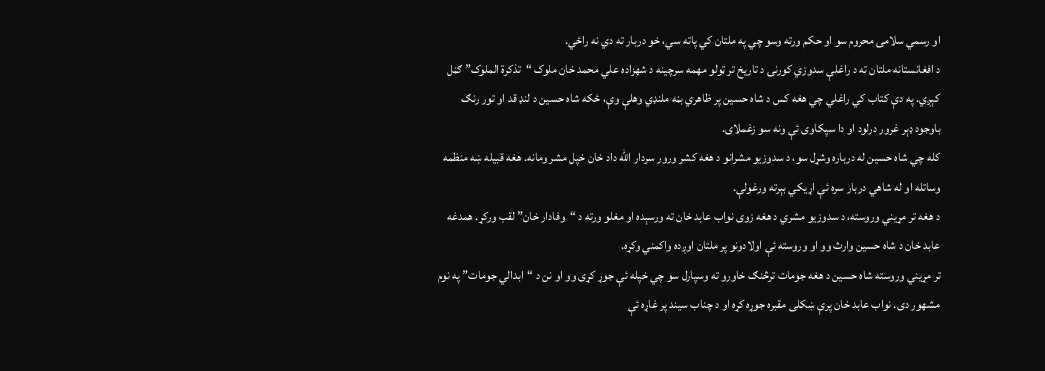او رسمي سلامۍ محروم سو او حکم ورته وسو چي په ملتان کي پاته سي، خو دربار ته دي نه راځي.
د افغانستانه ملتان ته د راغلې سدوزي کورنۍ د تاریخ تر ټولو مهمه سرچینه د شهزاده علي محمد خان ملوک “تذکرۃ الملوک” ګڼل کېږي. په دې کتاب کي راغلي چي هغه کس د شاه حسین پر ظاهري بڼه ملنډي وهلې وې، ځکه شاه حسین د لنډ قد او تور رنګ باوجود ډېر غرور درلود او دا سپکاوی ئې ونه سو زغملای.
کله چي شاه حسین له درباره وشړل سو، د سدوزیو مشرانو د هغه کشر ورور سردار الله داد خان خپل مشر ومانه. هغه قبیله ښه منظمه وساتله او له شاهي دربار سره ئې اړیکي بېرته ورغولې.
د هغه تر مړیني وروسته، د سدوزیو مشري د هغه زوی نواب عابد خان ته ورسېده او مغلو ورته د “وفادار خان” لقب ورکړ. همدغه عابد خان د شاه حسین وارث وو او وروسته ئې اولادونو پر ملتان اوږده واکمني وکړه.
تر مړیني وروسته شاه حسین د هغه جومات ترڅنګ خاورو ته وسپارل سو چي خپله ئې جوړ کړی وو او نن د “ابدالي جومات” په نوم مشهور دی. نواب عابد خان پرې ښکلی مقبره جوړه کړه او د چناب سیند پر غاړه ئې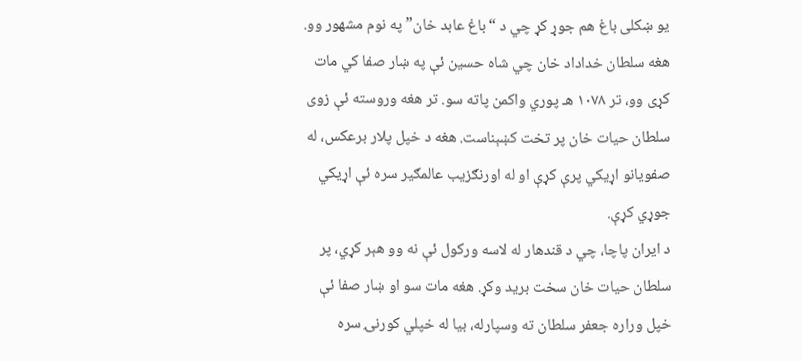یو ښکلی باغ هم جوړ کړ چي د “باغ عابد خان” په نوم مشهور وو.
هغه سلطان خداداد خان چي شاه حسین ئې په ښار صفا کي مات کړی وو، تر ۱۰۷۸ هـ پوري واکمن پاته سو. تر هغه وروسته ئې زوی سلطان حیات خان پر تخت کښېناست. هغه د خپل پلار برعکس، له صفویانو اړیکي پرې کړې او له اورنګزیب عالمګیر سره ئې اړیکي جوړي کړې.
د ایران پاچا، چي د قندهار له لاسه ورکول ئې نه وو هېر کړي، پر سلطان حیات خان سخت برید وکړ. هغه مات سو او ښار صفا ئې خپل وراره جعفر سلطان ته وسپارله، بیا له خپلي کورنۍ سره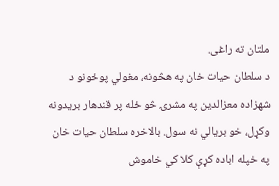ملتان ته راغی.
د سلطان حیات خان په هڅونه، مغولي پوځونو د شهزاده معزالدین په مشرۍ څو ځله پر قندهار بریدونه وکړل، خو بریالي نه سول. بالاخره سلطان حیات خان په خپله اباده کړې کلا کي خاموش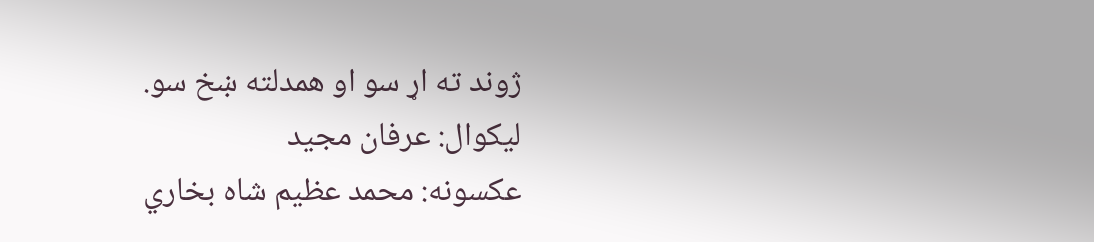ژوند ته اړ سو او همدلته ښخ سو.
لیکوال: عرفان مجید
عکسونه: محمد عظیم شاه بخاري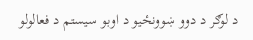د لوګر د دوو ښوونځیو د اوبو سیستم د فعالولو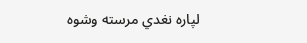لپاره نغدي مرسته وشوه